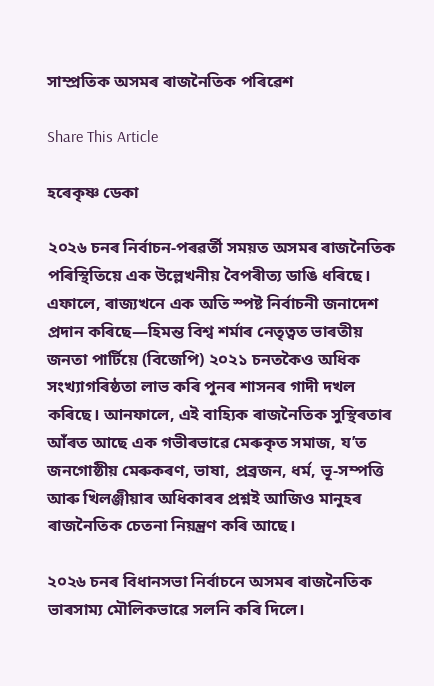সাম্প্ৰতিক অসমৰ ৰাজনৈতিক পৰিৱেশ

Share This Article

হৰেকৃষ্ণ ডেকা

২০২৬ চনৰ নিৰ্বাচন-পৰৱৰ্তী সময়ত অসমৰ ৰাজনৈতিক পৰিস্থিতিয়ে এক উল্লেখনীয় বৈপৰীত্য ডাঙি ধৰিছে। এফালে, ৰাজ্যখনে এক অতি স্পষ্ট নিৰ্বাচনী জনাদেশ প্ৰদান কৰিছে—হিমন্ত বিশ্ব শৰ্মাৰ নেতৃত্বত ভাৰতীয় জনতা পাৰ্টিয়ে (বিজেপি) ২০২১ চনতকৈও অধিক সংখ্যাগৰিষ্ঠতা লাভ কৰি পুনৰ শাসনৰ গাদী দখল কৰিছে। আনফালে, এই বাহ্যিক ৰাজনৈতিক সুস্থিৰতাৰ আঁৰত আছে এক গভীৰভাৱে মেৰুকৃত সমাজ, য’ত জনগোষ্ঠীয় মেৰুকৰণ, ভাষা, প্ৰব্ৰজন, ধৰ্ম, ভূ-সম্পত্তি আৰু খিলঞ্জীয়াৰ অধিকাৰৰ প্ৰশ্নই আজিও মানুহৰ ৰাজনৈতিক চেতনা নিয়ন্ত্ৰণ কৰি আছে।

২০২৬ চনৰ বিধানসভা নির্বাচনে অসমৰ ৰাজনৈতিক ভাৰসাম্য মৌলিকভাৱে সলনি কৰি দিলে।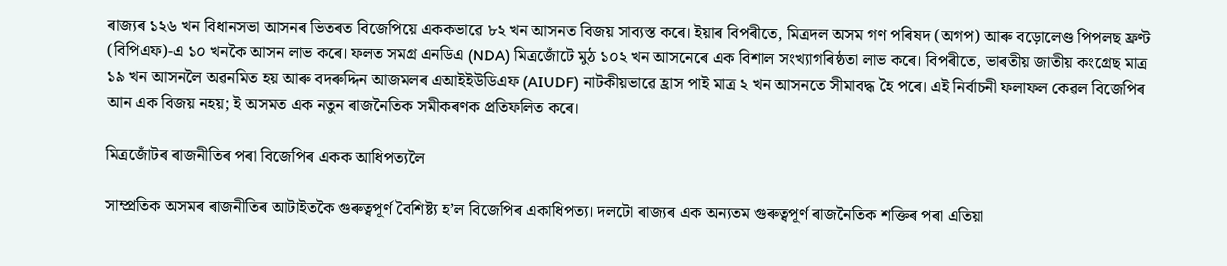ৰাজ্যৰ ১২৬ খন বিধানসভা আসনৰ ভিতৰত বিজেপিয়ে এককভাৱে ৮২ খন আসনত বিজয় সাব্যস্ত কৰে। ইয়াৰ বিপৰীতে, মিত্ৰদল অসম গণ পৰিষদ (অগপ) আৰু বড়োলেণ্ড পিপলছ ফ্ৰণ্ট (বিপিএফ)-এ ১০ খনকৈ আসন লাভ কৰে। ফলত সমগ্ৰ এনডিএ (NDA) মিত্ৰজোঁটে মুঠ ১০২ খন আসনেৰে এক বিশাল সংখ্যাগৰিষ্ঠতা লাভ কৰে। বিপৰীতে, ভাৰতীয় জাতীয় কংগ্ৰেছ মাত্ৰ ১৯ খন আসনলৈ অৱনমিত হয় আৰু বদৰুদ্দিন আজমলৰ এআইইউডিএফ (AIUDF) নাটকীয়ভাৱে হ্ৰাস পাই মাত্ৰ ২ খন আসনতে সীমাবদ্ধ হৈ পৰে। এই নিৰ্বাচনী ফলাফল কেৱল বিজেপিৰ আন এক বিজয় নহয়; ই অসমত এক নতুন ৰাজনৈতিক সমীকৰণক প্ৰতিফলিত কৰে।

মিত্ৰজোঁটৰ ৰাজনীতিৰ পৰা বিজেপিৰ একক আধিপত্যলৈ

সাম্প্ৰতিক অসমৰ ৰাজনীতিৰ আটাইতকৈ গুৰুত্বপূৰ্ণ বৈশিষ্ট্য হ’ল বিজেপিৰ একাধিপত্য। দলটো ৰাজ্যৰ এক অন্যতম গুৰুত্বপূৰ্ণ ৰাজনৈতিক শক্তিৰ পৰা এতিয়া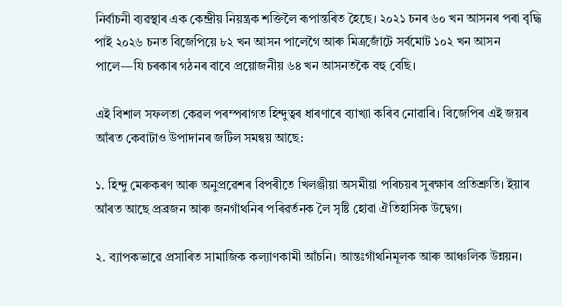নিৰ্বাচনী ব্যৱস্থাৰ এক কেন্দ্ৰীয় নিয়ন্ত্ৰক শক্তিলৈ ৰূপান্তৰিত হৈছে। ২০২১ চনৰ ৬০ খন আসনৰ পৰা বৃদ্ধি পাই ২০২৬ চনত বিজেপিয়ে ৮২ খন আসন পালেগৈ আৰু মিত্ৰজোঁটে সৰ্বমোট ১০২ খন আসন পালে—যি চৰকাৰ গঠনৰ বাবে প্ৰয়োজনীয় ৬৪ খন আসনতকৈ বহু বেছি।

এই বিশাল সফলতা কেৱল পৰম্পৰাগত হিন্দুত্বৰ ধাৰণাৰে ব্যাখ্যা কৰিব নোৱাৰি। বিজেপিৰ এই জয়ৰ আঁৰত কেবাটাও উপাদানৰ জটিল সমন্বয় আছে:

১. হিন্দু মেৰুকৰণ আৰু অনুপ্ৰৱেশৰ বিপৰীতে খিলঞ্জীয়া অসমীয়া পৰিচয়ৰ সুৰক্ষাৰ প্ৰতিশ্ৰুতি। ইয়াৰ আঁৰত আছে প্ৰব্ৰজন আৰু জনগাঁথনিৰ পৰিৱৰ্তনক লৈ সৃষ্টি হোৱা ঐতিহাসিক উদ্বেগ।

২. ব্যাপকভাৱে প্ৰসাৰিত সামাজিক কল্যাণকামী আঁচনি। আন্তঃগাঁথনিমূলক আৰু আঞ্চলিক উন্নয়ন।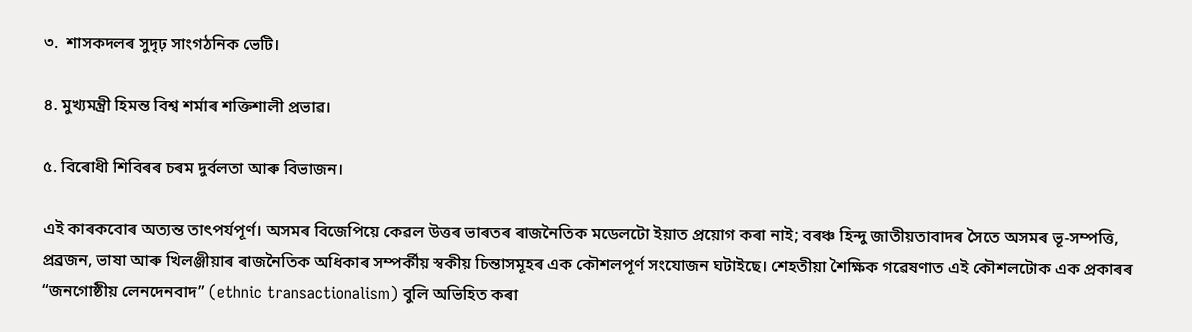৩.  শাসকদলৰ সুদৃঢ় সাংগঠনিক ভেটি।

৪. মুখ্যমন্ত্ৰী হিমন্ত বিশ্ব শৰ্মাৰ শক্তিশালী প্ৰভাৱ।

৫. বিৰোধী শিবিৰৰ চৰম দুৰ্বলতা আৰু বিভাজন।

এই কাৰকবোৰ অত্যন্ত তাৎপৰ্যপূৰ্ণ। অসমৰ বিজেপিয়ে কেৱল উত্তৰ ভাৰতৰ ৰাজনৈতিক মডেলটো ইয়াত প্ৰয়োগ কৰা নাই; বৰঞ্চ হিন্দু জাতীয়তাবাদৰ সৈতে অসমৰ ভূ-সম্পত্তি, প্ৰব্ৰজন, ভাষা আৰু খিলঞ্জীয়াৰ ৰাজনৈতিক অধিকাৰ সম্পৰ্কীয় স্বকীয় চিন্তাসমূহৰ এক কৌশলপূৰ্ণ সংযোজন ঘটাইছে। শেহতীয়া শৈক্ষিক গৱেষণাত এই কৌশলটোক এক প্ৰকাৰৰ “জনগোষ্ঠীয় লেনদেনবাদ” (ethnic transactionalism) বুলি অভিহিত কৰা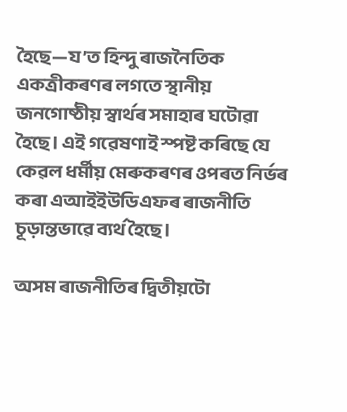হৈছে—য’ত হিন্দু ৰাজনৈতিক একত্ৰীকৰণৰ লগতে স্থানীয় জনগোষ্ঠীয় স্বাৰ্থৰ সমাহাৰ ঘটোৱা হৈছে। এই গৱেষণাই স্পষ্ট কৰিছে যে কেৱল ধৰ্মীয় মেৰুকৰণৰ ওপৰত নিৰ্ভৰ কৰা এআইইউডিএফৰ ৰাজনীতি চূড়ান্তভাৱে ব্যৰ্থ হৈছে।

অসম ৰাজনীতিৰ দ্বিতীয়টো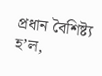প্ৰধান বৈশিষ্ট্য হ’ল,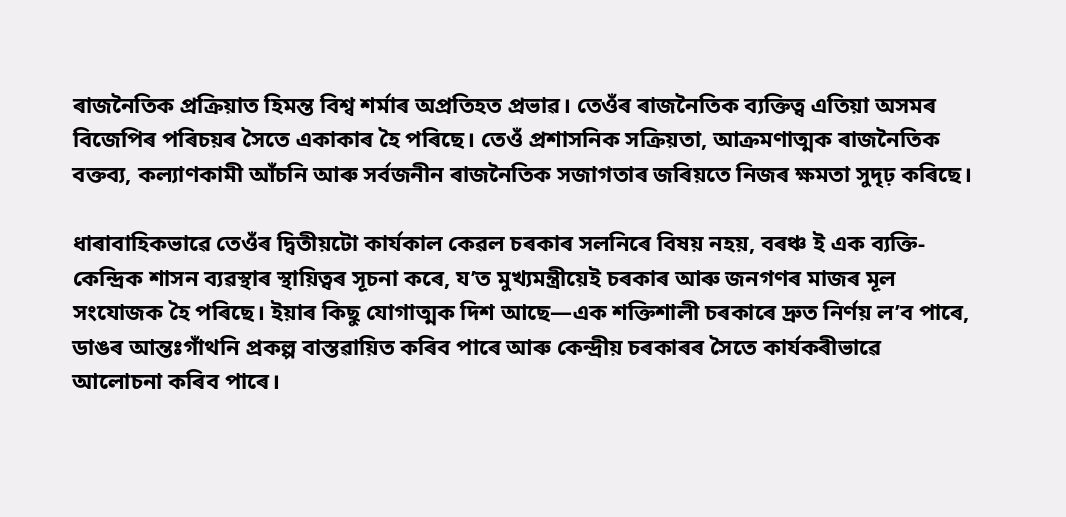ৰাজনৈতিক প্ৰক্ৰিয়াত হিমন্ত বিশ্ব শৰ্মাৰ অপ্ৰতিহত প্ৰভাৱ। তেওঁৰ ৰাজনৈতিক ব্যক্তিত্ব এতিয়া অসমৰ বিজেপিৰ পৰিচয়ৰ সৈতে একাকাৰ হৈ পৰিছে। তেওঁ প্ৰশাসনিক সক্ৰিয়তা, আক্ৰমণাত্মক ৰাজনৈতিক বক্তব্য, কল্যাণকামী আঁচনি আৰু সৰ্বজনীন ৰাজনৈতিক সজাগতাৰ জৰিয়তে নিজৰ ক্ষমতা সুদৃঢ় কৰিছে।

ধাৰাবাহিকভাৱে তেওঁৰ দ্বিতীয়টো কাৰ্যকাল কেৱল চৰকাৰ সলনিৰে বিষয় নহয়, বৰঞ্চ ই এক ব্যক্তি-কেন্দ্ৰিক শাসন ব্যৱস্থাৰ স্থায়িত্বৰ সূচনা কৰে, য’ত মুখ্যমন্ত্ৰীয়েই চৰকাৰ আৰু জনগণৰ মাজৰ মূল সংযোজক হৈ পৰিছে। ইয়াৰ কিছু যোগাত্মক দিশ আছে—এক শক্তিশালী চৰকাৰে দ্ৰুত নিৰ্ণয় ল’ব পাৰে, ডাঙৰ আন্তঃগাঁথনি প্ৰকল্প বাস্তৱায়িত কৰিব পাৰে আৰু কেন্দ্ৰীয় চৰকাৰৰ সৈতে কাৰ্যকৰীভাৱে আলোচনা কৰিব পাৰে।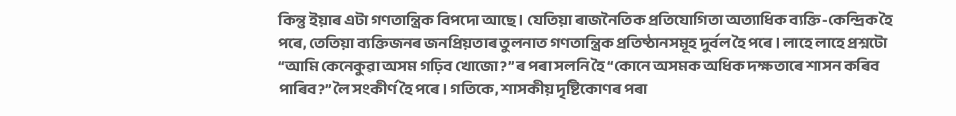কিন্তু ইয়াৰ এটা গণতান্ত্ৰিক বিপদো আছে। যেতিয়া ৰাজনৈতিক প্ৰতিযোগিতা অত্যাধিক ব্যক্তি-কেন্দ্ৰিক হৈ পৰে, তেতিয়া ব্যক্তিজনৰ জনপ্ৰিয়তাৰ তুলনাত গণতান্ত্রিক প্ৰতিষ্ঠানসমূহ দুৰ্বল হৈ পৰে। লাহে লাহে প্ৰশ্নটো “আমি কেনেকুৱা অসম গঢ়িব খোজো?” ৰ পৰা সলনি হৈ “কোনে অসমক অধিক দক্ষতাৰে শাসন কৰিব পাৰিব?” লৈ সংকীৰ্ণ হৈ পৰে। গতিকে, শাসকীয় দৃষ্টিকোণৰ পৰা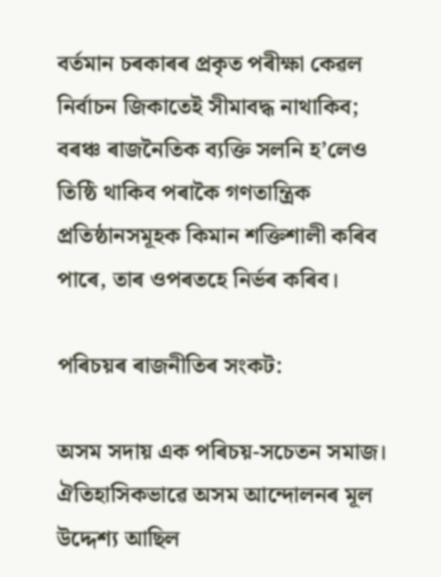বৰ্তমান চৰকাৰৰ প্ৰকৃত পৰীক্ষা কেৱল নিৰ্বাচন জিকাতেই সীমাবদ্ধ নাথাকিব; বৰঞ্চ ৰাজনৈতিক ব্যক্তি সলনি হ’লেও তিষ্ঠি থাকিব পৰাকৈ গণতান্ত্ৰিক প্ৰতিষ্ঠানসমূহক কিমান শক্তিশালী কৰিব পাৰে, তাৰ ওপৰতহে নিৰ্ভৰ কৰিব।

পৰিচয়ৰ ৰাজনীতিৰ সংকট:

অসম সদায় এক পৰিচয়-সচেতন সমাজ। ঐতিহাসিকভাৱে অসম আন্দোলনৰ মূল উদ্দেশ্য আছিল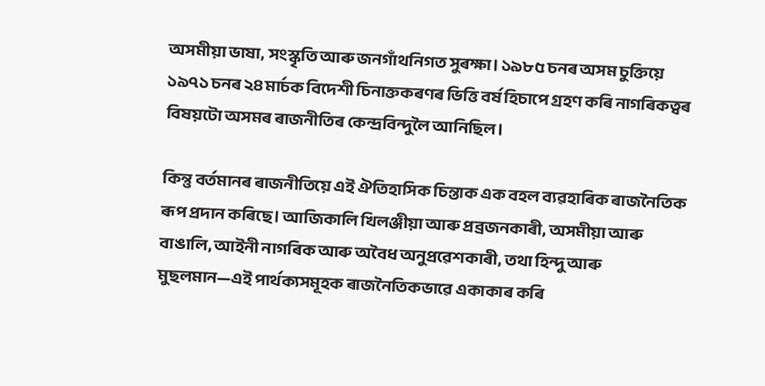অসমীয়া ভাষা, সংস্কৃতি আৰু জনগাঁথনিগত সুৰক্ষা। ১৯৮৫ চনৰ অসম চুক্তিয়ে ১৯৭১ চনৰ ২৪ মাৰ্চক বিদেশী চিনাক্তকৰণৰ ভিত্তি বৰ্ষ হিচাপে গ্ৰহণ কৰি নাগৰিকত্বৰ বিষয়টো অসমৰ ৰাজনীতিৰ কেন্দ্ৰবিন্দুলৈ আনিছিল।

কিন্তু বৰ্তমানৰ ৰাজনীতিয়ে এই ঐতিহাসিক চিন্তাক এক বহল ব্যৱহাৰিক ৰাজনৈতিক ৰূপ প্ৰদান কৰিছে। আজিকালি খিলঞ্জীয়া আৰু প্ৰব্ৰজনকাৰী, অসমীয়া আৰু বাঙালি, আইনী নাগৰিক আৰু অবৈধ অনুপ্ৰৱেশকাৰী, তথা হিন্দু আৰু মুছলমান—এই পাৰ্থক্যসমূহক ৰাজনৈতিকভাৱে একাকাৰ কৰি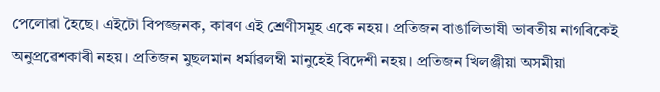পেলোৱা হৈছে। এইটো বিপজ্জনক, কাৰণ এই শ্ৰেণীসমূহ একে নহয়। প্ৰতিজন বাঙালিভাষী ভাৰতীয় নাগৰিকেই অনুপ্ৰৱেশকাৰী নহয়। প্ৰতিজন মুছলমান ধৰ্মাৱলম্বী মানুহেই বিদেশী নহয়। প্ৰতিজন খিলঞ্জীয়া অসমীয়া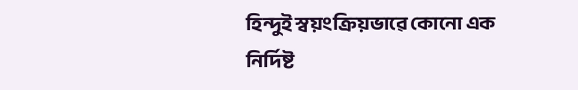হিন্দুই স্বয়ংক্ৰিয়ভাৱে কোনো এক নিৰ্দিষ্ট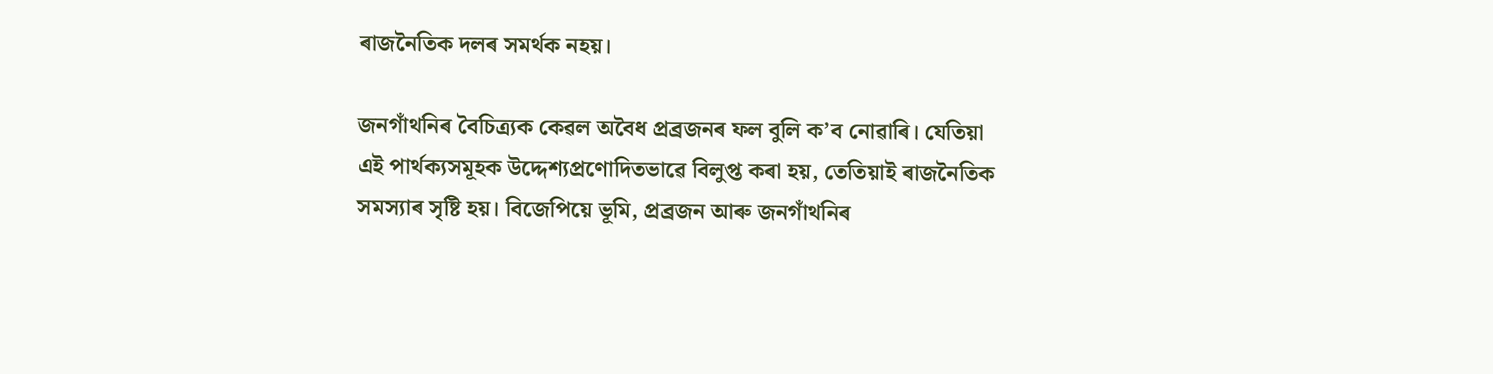ৰাজনৈতিক দলৰ সমৰ্থক নহয়।

জনগাঁথনিৰ বৈচিত্ৰ্যক কেৱল অবৈধ প্ৰব্ৰজনৰ ফল বুলি ক’ব নোৱাৰি। যেতিয়া এই পাৰ্থক্যসমূহক উদ্দেশ্যপ্ৰণোদিতভাৱে বিলুপ্ত কৰা হয়, তেতিয়াই ৰাজনৈতিক সমস্যাৰ সৃষ্টি হয়। বিজেপিয়ে ভূমি, প্ৰব্ৰজন আৰু জনগাঁথনিৰ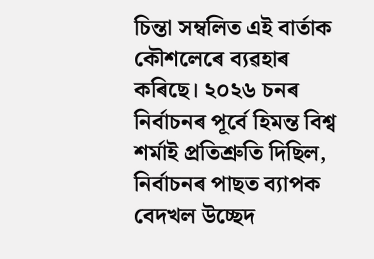চিন্তা সম্বলিত এই বাৰ্তাক কৌশলেৰে ব্যৱহাৰ কৰিছে। ২০২৬ চনৰ নিৰ্বাচনৰ পূৰ্বে হিমন্ত বিশ্ব শৰ্মাই প্ৰতিশ্ৰুতি দিছিল, নিৰ্বাচনৰ পাছত ব্যাপক বেদখল উচ্ছেদ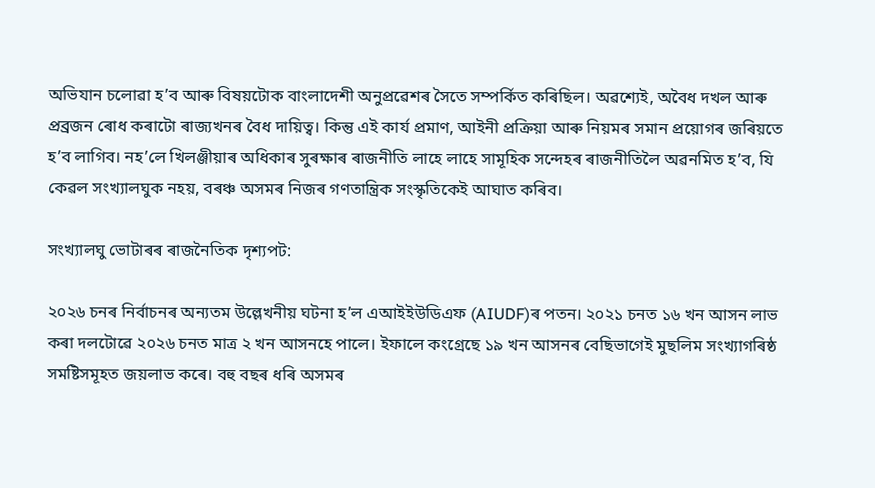অভিযান চলোৱা হ’ব আৰু বিষয়টোক বাংলাদেশী অনুপ্ৰৱেশৰ সৈতে সম্পৰ্কিত কৰিছিল। অৱশ্যেই, অবৈধ দখল আৰু প্ৰব্ৰজন ৰোধ কৰাটো ৰাজ্যখনৰ বৈধ দায়িত্ব। কিন্তু এই কাৰ্য প্ৰমাণ, আইনী প্ৰক্ৰিয়া আৰু নিয়মৰ সমান প্ৰয়োগৰ জৰিয়তে হ’ব লাগিব। নহ’লে খিলঞ্জীয়াৰ অধিকাৰ সুৰক্ষাৰ ৰাজনীতি লাহে লাহে সামূহিক সন্দেহৰ ৰাজনীতিলৈ অৱনমিত হ’ব, যি কেৱল সংখ্যালঘুক নহয়, বৰঞ্চ অসমৰ নিজৰ গণতান্ত্ৰিক সংস্কৃতিকেই আঘাত কৰিব।

সংখ্যালঘু ভোটাৰৰ ৰাজনৈতিক দৃশ্যপট:

২০২৬ চনৰ নিৰ্বাচনৰ অন্যতম উল্লেখনীয় ঘটনা হ’ল এআইইউডিএফ (AIUDF)ৰ পতন। ২০২১ চনত ১৬ খন আসন লাভ কৰা দলটোৱে ২০২৬ চনত মাত্ৰ ২ খন আসনহে পালে। ইফালে কংগ্ৰেছে ১৯ খন আসনৰ বেছিভাগেই মুছলিম সংখ্যাগৰিষ্ঠ সমষ্টিসমূহত জয়লাভ কৰে। বহু বছৰ ধৰি অসমৰ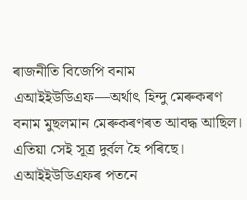ৰাজনীতি বিজেপি বনাম এআইইউডিএফ—অৰ্থাৎ হিন্দু মেৰুকৰণ বনাম মুছলমান মেৰুকৰণৰত আবদ্ধ আছিল। এতিয়া সেই সূত্ৰ দুৰ্বল হৈ পৰিছে। এআইইউডিএফৰ পতনে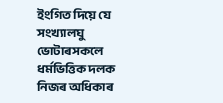ইংগিত দিয়ে যে সংখ্যালঘু ভোটাৰসকলে ধৰ্মভিত্তিক দলক নিজৰ অধিকাৰ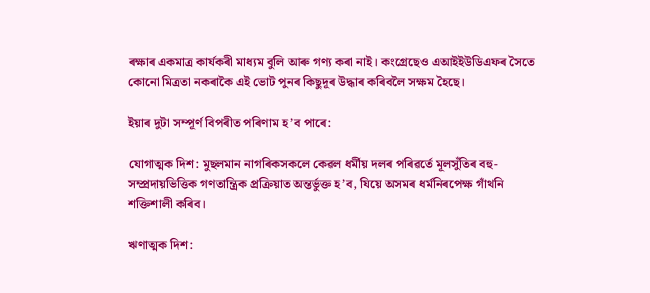ৰক্ষাৰ একমাত্ৰ কাৰ্যকৰী মাধ্যম বুলি আৰু গণ্য কৰা নাই। কংগ্ৰেছেও এআইইউডিএফৰ সৈতে কোনো মিত্ৰতা নকৰাকৈ এই ভোট পুনৰ কিছুদূৰ উদ্ধাৰ কৰিবলৈ সক্ষম হৈছে।

ইয়াৰ দুটা সম্পূৰ্ণ বিপৰীত পৰিণাম হ’ব পাৰে:

যোগাত্মক দিশ: মুছলমান নাগৰিকসকলে কেৱল ধৰ্মীয় দলৰ পৰিৱৰ্তে মূলসুঁতিৰ বহু-সম্প্ৰদায়ভিত্তিক গণতান্ত্ৰিক প্ৰক্ৰিয়াত অন্তৰ্ভুক্ত হ’ব, যিয়ে অসমৰ ধৰ্মনিৰপেক্ষ গাঁথনি শক্তিশালী কৰিব।

ঋণাত্মক দিশ: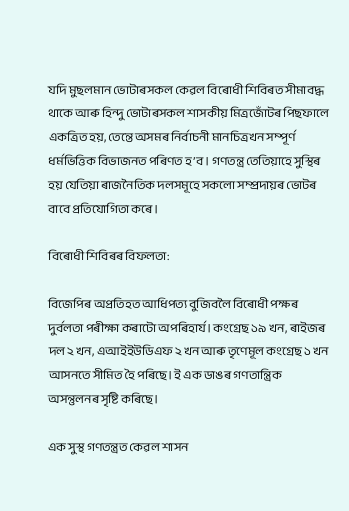যদি মুছলমান ভোটাৰসকল কেৱল বিৰোধী শিবিৰত সীমাবদ্ধ থাকে আৰু হিন্দু ভোটাৰসকল শাসকীয় মিত্ৰজোঁটৰ পিছফালে একত্ৰিত হয়, তেন্তে অসমৰ নিৰ্বাচনী মানচিত্ৰখন সম্পূৰ্ণ ধৰ্মভিত্তিক বিভাজনত পৰিণত হ’ব। গণতন্ত্ৰ তেতিয়াহে সুস্থিৰ হয় যেতিয়া ৰাজনৈতিক দলসমূহে সকলো সম্প্ৰদায়ৰ ভোটৰ বাবে প্ৰতিযোগিতা কৰে।

বিৰোধী শিবিৰৰ বিফলতা:

বিজেপিৰ অপ্ৰতিহত আধিপত্য বুজিবলৈ বিৰোধী পক্ষৰ দুৰ্বলতা পৰীক্ষা কৰাটো অপৰিহাৰ্য। কংগ্ৰেছ ১৯ খন, ৰাইজৰ দল ২ খন, এআইইউডিএফ ২ খন আৰু তৃণেমূল কংগ্ৰেছ ১ খন আসনতে সীমিত হৈ পৰিছে। ই এক ডাঙৰ গণতান্ত্ৰিক অসন্তুলনৰ সৃষ্টি কৰিছে।

এক সুস্থ গণতন্ত্ৰত কেৱল শাসন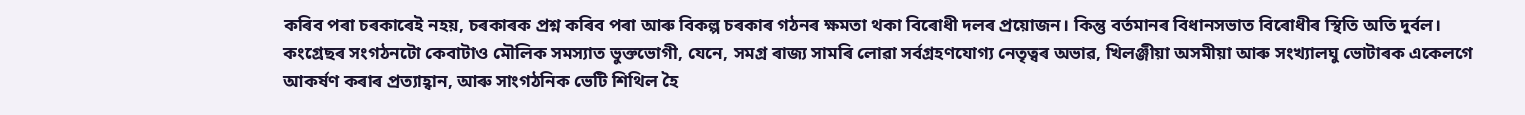কৰিব পৰা চৰকাৰেই নহয়, চৰকাৰক প্ৰশ্ন কৰিব পৰা আৰু বিকল্প চৰকাৰ গঠনৰ ক্ষমতা থকা বিৰোধী দলৰ প্ৰয়োজন। কিন্তু বৰ্তমানৰ বিধানসভাত বিৰোধীৰ স্থিতি অতি দুৰ্বল। কংগ্ৰেছৰ সংগঠনটো কেবাটাও মৌলিক সমস্যাত ভুক্তভোগী, যেনে, সমগ্ৰ ৰাজ্য সামৰি লোৱা সৰ্বগ্ৰহণযোগ্য নেতৃত্বৰ অভাৱ, খিলঞ্জীয়া অসমীয়া আৰু সংখ্যালঘু ভোটাৰক একেলগে আকৰ্ষণ কৰাৰ প্ৰত্যাহ্বান, আৰু সাংগঠনিক ভেটি শিথিল হৈ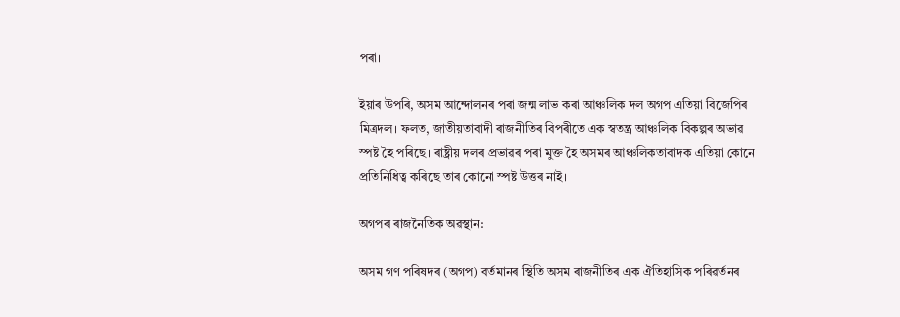পৰা।

ইয়াৰ উপৰি, অসম আন্দোলনৰ পৰা জন্ম লাভ কৰা আঞ্চলিক দল অগপ এতিয়া বিজেপিৰ মিত্ৰদল। ফলত, জাতীয়তাবাদী ৰাজনীতিৰ বিপৰীতে এক স্বতন্ত্ৰ আঞ্চলিক বিকল্পৰ অভাৱ স্পষ্ট হৈ পৰিছে। ৰাষ্ট্ৰীয় দলৰ প্ৰভাৱৰ পৰা মুক্ত হৈ অসমৰ আঞ্চলিকতাবাদক এতিয়া কোনে প্ৰতিনিধিত্ব কৰিছে তাৰ কোনো স্পষ্ট উত্তৰ নাই।

অগপৰ ৰাজনৈতিক অৱস্থান:

অসম গণ পৰিষদৰ (অগপ) বৰ্তমানৰ স্থিতি অসম ৰাজনীতিৰ এক ঐতিহাসিক পৰিৱৰ্তনৰ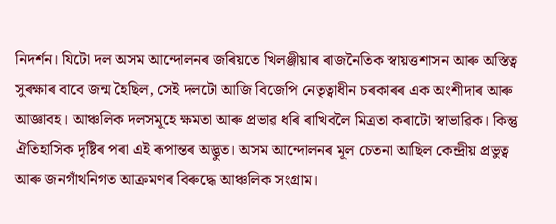নিদৰ্শন। যিটো দল অসম আন্দোলনৰ জৰিয়তে খিলঞ্জীয়াৰ ৰাজনৈতিক স্বায়ত্তশাসন আৰু অস্তিত্ব সুৰক্ষাৰ বাবে জন্ম হৈছিল, সেই দলটো আজি বিজেপি নেতৃত্বাধীন চৰকাৰৰ এক অংশীদাৰ আৰু আজ্ঞাবহ। আঞ্চলিক দলসমূহে ক্ষমতা আৰু প্ৰভাৱ ধৰি ৰাখিবলৈ মিত্ৰতা কৰাটো স্বাভাৱিক। কিন্তু ঐতিহাসিক দৃষ্টিৰ পৰা এই ৰূপান্তৰ অদ্ভুত। অসম আন্দোলনৰ মূল চেতনা আছিল কেন্দ্ৰীয় প্ৰভুত্ব আৰু জনগাঁথনিগত আক্ৰমণৰ বিৰুদ্ধে আঞ্চলিক সংগ্ৰাম।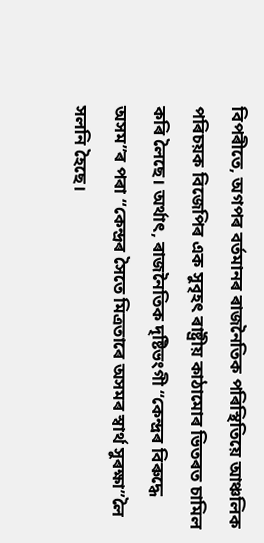বিপৰীতে, অগপৰ বৰ্তমানৰ ৰাজনৈতিক পৰিস্থিতিয়ে আঞ্চলিক পৰিচয়ক বিজেপিৰ এক সুবৃহৎ ৰাষ্ট্ৰীয় কাঠামোৰ ভিতৰত চামিল কৰি লৈছে। অৰ্থাৎ, ৰাজনৈতিক দৃষ্টিভংগী “কেন্দ্ৰৰ বিৰুদ্ধে অসম”ৰ পৰা “কেন্দ্ৰৰ সৈতে মিত্ৰতাৰে অসমৰ স্বাৰ্থ সুৰক্ষা”লৈ সলনি হৈছে।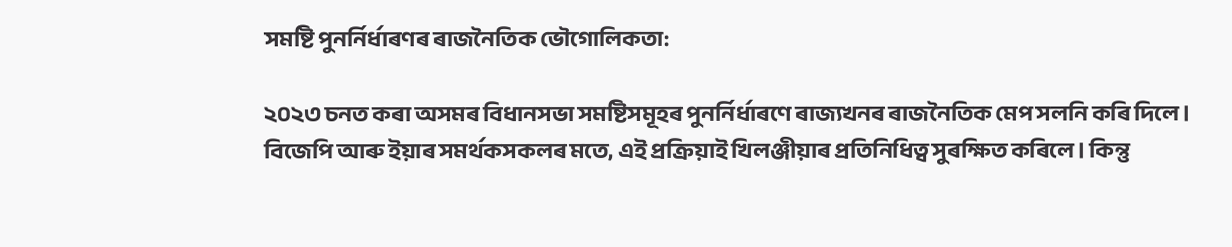সমষ্টি পুনৰ্নিৰ্ধাৰণৰ ৰাজনৈতিক ভৌগোলিকতা:

২০২৩ চনত কৰা অসমৰ বিধানসভা সমষ্টিসমূহৰ পুনৰ্নিৰ্ধাৰণে ৰাজ্যখনৰ ৰাজনৈতিক মেপ সলনি কৰি দিলে। বিজেপি আৰু ইয়াৰ সমৰ্থকসকলৰ মতে, এই প্ৰক্ৰিয়াই খিলঞ্জীয়াৰ প্ৰতিনিধিত্ব সুৰক্ষিত কৰিলে। কিন্তু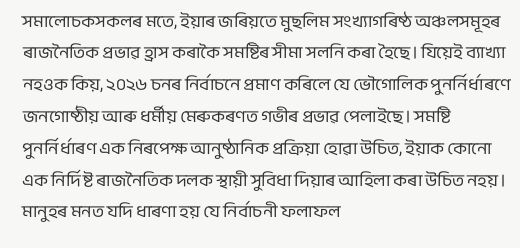সমালোচকসকলৰ মতে, ইয়াৰ জৰিয়তে মুছলিম সংখ্যাগৰিষ্ঠ অঞ্চলসমূহৰ ৰাজনৈতিক প্ৰভাৱ হ্ৰাস কৰাকৈ সমষ্টিৰ সীমা সলনি কৰা হৈছে। যিয়েই ব্যাখ্যা নহওক কিয়, ২০২৬ চনৰ নিৰ্বাচনে প্ৰমাণ কৰিলে যে ভৌগোলিক পুনৰ্নিৰ্ধাৰণে জনগোষ্ঠীয় আৰু ধৰ্মীয় মেৰুকৰণত গভীৰ প্ৰভাৱ পেলাইছে। সমষ্টি পুনৰ্নিৰ্ধাৰণ এক নিৰপেক্ষ আনুষ্ঠানিক প্ৰক্ৰিয়া হোৱা উচিত, ইয়াক কোনো এক নিৰ্দিষ্ট ৰাজনৈতিক দলক স্থায়ী সুবিধা দিয়াৰ আহিলা কৰা উচিত নহয়। মানুহৰ মনত যদি ধাৰণা হয় যে নিৰ্বাচনী ফলাফল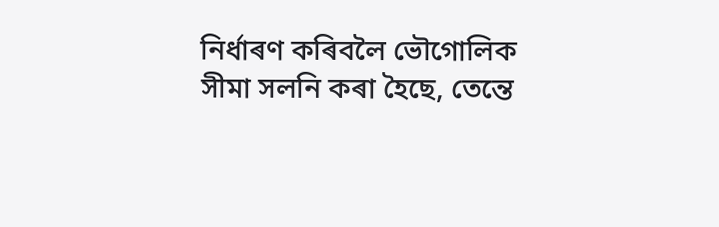নিৰ্ধাৰণ কৰিবলৈ ভৌগোলিক সীমা সলনি কৰা হৈছে, তেন্তে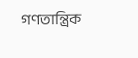গণতান্ত্ৰিক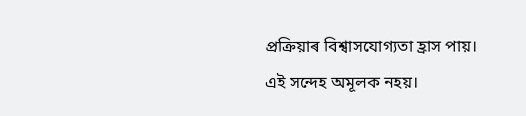প্ৰক্ৰিয়াৰ বিশ্বাসযোগ্যতা হ্ৰাস পায়। এই সন্দেহ অমূলক নহয়।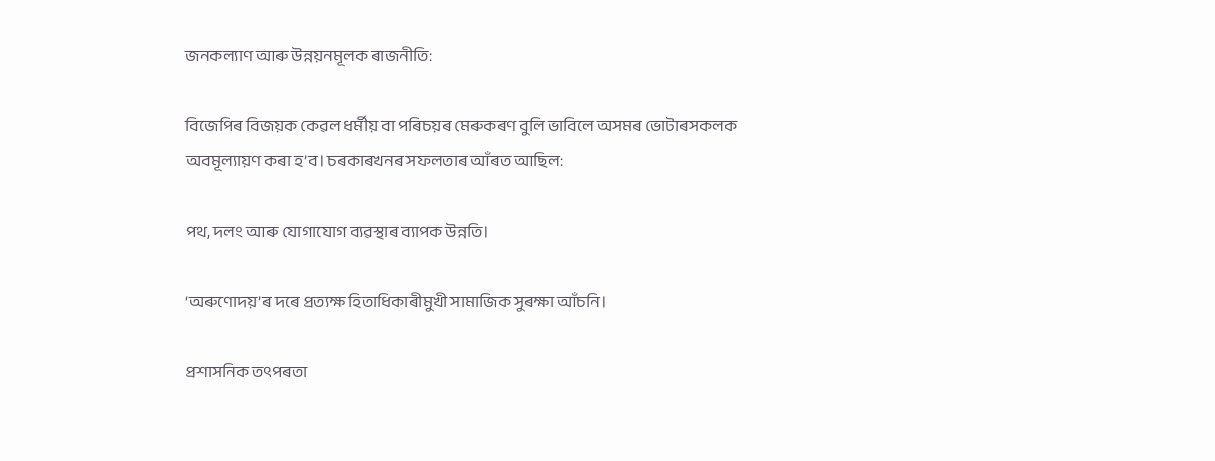জনকল্যাণ আৰু উন্নয়নমূলক ৰাজনীতি:

বিজেপিৰ বিজয়ক কেৱল ধৰ্মীয় বা পৰিচয়ৰ মেৰুকৰণ বুলি ভাবিলে অসমৰ ভোটাৰসকলক অবমূল্যায়ণ কৰা হ’ব। চৰকাৰখনৰ সফলতাৰ আঁৰত আছিল:

পথ, দলং আৰু যোগাযোগ ব্যৱস্থাৰ ব্যাপক উন্নতি।

‘অৰুণোদয়’ৰ দৰে প্ৰত্যক্ষ হিতাধিকাৰীমুখী সামাজিক সুৰক্ষা আঁচনি।

প্ৰশাসনিক তৎপৰতা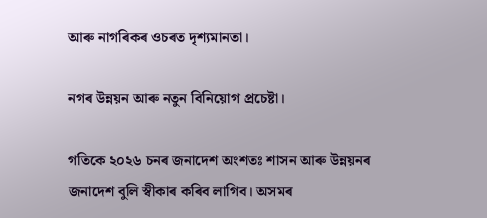আৰু নাগৰিকৰ ওচৰত দৃশ্যমানতা।

নগৰ উন্নয়ন আৰু নতুন বিনিয়োগ প্ৰচেষ্টা।

গতিকে ২০২৬ চনৰ জনাদেশ অংশতঃ শাসন আৰু উন্নয়নৰ জনাদেশ বুলি স্বীকাৰ কৰিব লাগিব। অসমৰ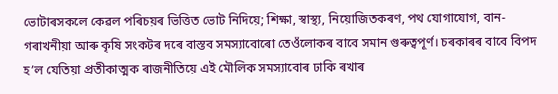ভোটাৰসকলে কেৱল পৰিচয়ৰ ভিত্তিত ভোট নিদিয়ে; শিক্ষা, স্বাস্থ্য, নিয়োজিতকৰণ, পথ যোগাযোগ, বান-গৰাখনীয়া আৰু কৃষি সংকটৰ দৰে বাস্তব সমস্যাবোৰো তেওঁলোকৰ বাবে সমান গুৰুত্বপূৰ্ণ। চৰকাৰৰ বাবে বিপদ হ’ল যেতিয়া প্রতীকাত্মক ৰাজনীতিয়ে এই মৌলিক সমস্যাবোৰ ঢাকি ৰখাৰ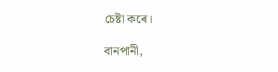চেষ্টা কৰে।

বানপানী,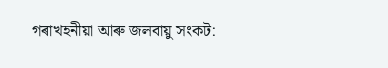গৰাখহনীয়া আৰু জলবায়ু সংকট: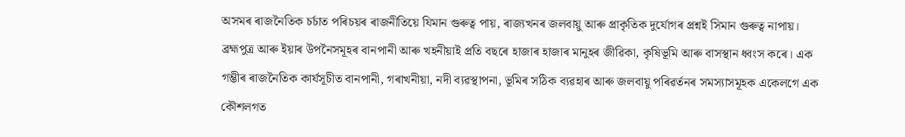অসমৰ ৰাজনৈতিক চৰ্চাত পৰিচয়ৰ ৰাজনীতিয়ে যিমান গুৰুত্ব পায়, ৰাজ্যখনৰ জলবায়ু আৰু প্ৰাকৃতিক দুৰ্যোগৰ প্ৰশ্নই সিমান গুৰুত্ব নাপায়। ব্ৰহ্মপুত্ৰ আৰু ইয়াৰ উপনৈসমূহৰ বানপানী আৰু খহনীয়াই প্ৰতি বছৰে হাজাৰ হাজাৰ মানুহৰ জীৱিকা, কৃষিভূমি আৰু বাসস্থান ধ্বংস কৰে। এক গম্ভীৰ ৰাজনৈতিক কাৰ্যসূচীত বানপানী, গৰাখনীয়া, নদী ব্যৱস্থাপনা, ভূমিৰ সঠিক ব্যৱহাৰ আৰু জলবায়ু পৰিৱৰ্তনৰ সমস্যাসমূহক একেলগে এক কৌশলগত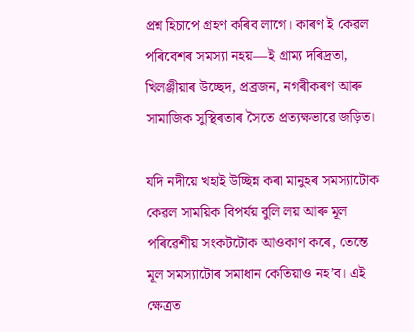প্ৰশ্ন হিচাপে গ্ৰহণ কৰিব লাগে। কাৰণ ই কেৱল পৰিবেশৰ সমস্যা নহয়—ই গ্ৰাম্য দৰিদ্ৰতা, খিলঞ্জীয়াৰ উচ্ছেদ, প্ৰব্ৰজন, নগৰীকৰণ আৰু সামাজিক সুস্থিৰতাৰ সৈতে প্ৰত্যক্ষভাৱে জড়িত।

যদি নদীয়ে খহাই উচ্ছিন্ন কৰা মানুহৰ সমস্যাটোক কেৱল সাময়িক বিপৰ্যয় বুলি লয় আৰু মূল পৰিৱেশীয় সংকটটোক আওকাণ কৰে, তেন্তে মূল সমস্যাটোৰ সমাধান কেতিয়াও নহ’ব। এই ক্ষেত্ৰত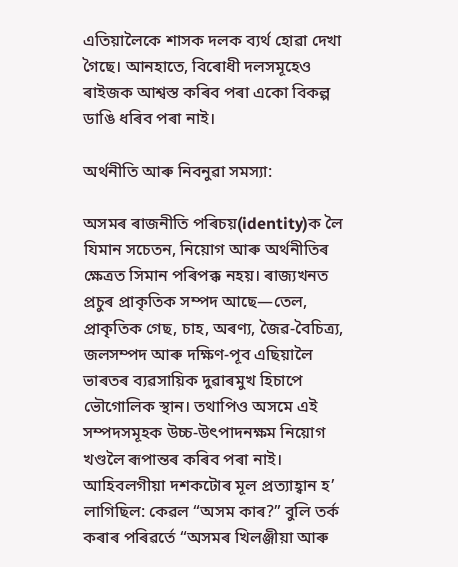এতিয়ালৈকে শাসক দলক ব্যৰ্থ হোৱা দেখা গৈছে। আনহাতে, বিৰোধী দলসমূহেও ৰাইজক আশ্বস্ত কৰিব পৰা একো বিকল্প ডাঙি ধৰিব পৰা নাই।

অৰ্থনীতি আৰু নিবনুৱা সমস্যা:

অসমৰ ৰাজনীতি পৰিচয়(identity)ক লৈ যিমান সচেতন, নিয়োগ আৰু অৰ্থনীতিৰ ক্ষেত্ৰত সিমান পৰিপক্ক নহয়। ৰাজ্যখনত প্ৰচুৰ প্ৰাকৃতিক সম্পদ আছে—তেল, প্ৰাকৃতিক গেছ, চাহ, অৰণ্য, জৈৱ-বৈচিত্ৰ্য, জলসম্পদ আৰু দক্ষিণ-পূব এছিয়ালৈ ভাৰতৰ ব্যৱসায়িক দুৱাৰমুখ হিচাপে ভৌগোলিক স্থান। তথাপিও অসমে এই সম্পদসমূহক উচ্চ-উৎপাদনক্ষম নিয়োগ খণ্ডলৈ ৰূপান্তৰ কৰিব পৰা নাই। আহিবলগীয়া দশকটোৰ মূল প্ৰত্যাহ্বান হ’ লাগিছিল: কেৱল “অসম কাৰ?” বুলি তৰ্ক কৰাৰ পৰিৱৰ্তে “অসমৰ খিলঞ্জীয়া আৰু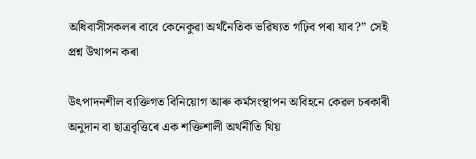অধিবাসীসকলৰ বাবে কেনেকুৱা অৰ্থনৈতিক ভৱিষ্যত গঢ়িব পৰা যাব?” সেই প্ৰশ্ন উত্থাপন কৰা

উৎপাদনশীল ব্যক্তিগত বিনিয়োগ আৰু কৰ্মসংস্থাপন অবিহনে কেৱল চৰকাৰী অনুদান বা ছাত্ৰবৃত্তিৰে এক শক্তিশালী অৰ্থনীতি থিয়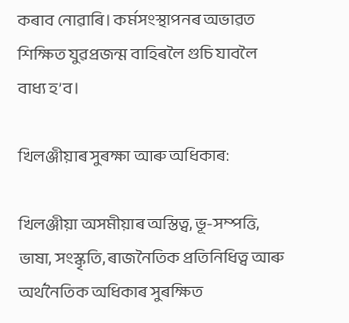কৰাব নোৱাৰি। কৰ্মসংস্থাপনৰ অভাৱত শিক্ষিত যুৱপ্ৰজন্ম বাহিৰলৈ গুচি যাবলৈ বাধ্য হ’ব।

খিলঞ্জীয়াৰ সুৰক্ষা আৰু অধিকাৰ:

খিলঞ্জীয়া অসমীয়াৰ অস্তিত্ব, ভূ-সম্পত্তি, ভাষা, সংস্কৃতি, ৰাজনৈতিক প্ৰতিনিধিত্ব আৰু অৰ্থনৈতিক অধিকাৰ সুৰক্ষিত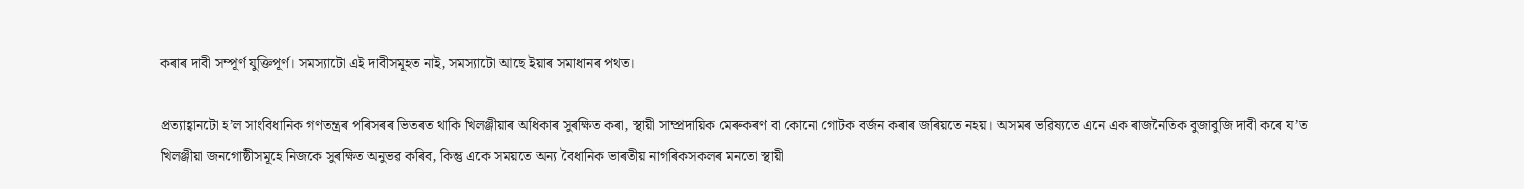কৰাৰ দাবী সম্পূৰ্ণ যুক্তিপূৰ্ণ। সমস্যাটো এই দাবীসমূহত নাই, সমস্যাটো আছে ইয়াৰ সমাধানৰ পথত।

প্ৰত্যাহ্বানটো হ’ল সাংবিধানিক গণতন্ত্ৰৰ পৰিসৰৰ ভিতৰত থাকি খিলঞ্জীয়াৰ অধিকাৰ সুৰক্ষিত কৰা, স্থায়ী সাম্প্ৰদায়িক মেৰুকৰণ বা কোনো গোটক বৰ্জন কৰাৰ জৰিয়তে নহয়। অসমৰ ভৱিষ্যতে এনে এক ৰাজনৈতিক বুজাবুজি দাবী কৰে য’ত খিলঞ্জীয়া জনগোষ্ঠীসমূহে নিজকে সুৰক্ষিত অনুভৱ কৰিব, কিন্তু একে সময়তে অন্য বৈধানিক ভাৰতীয় নাগৰিকসকলৰ মনতো স্থায়ী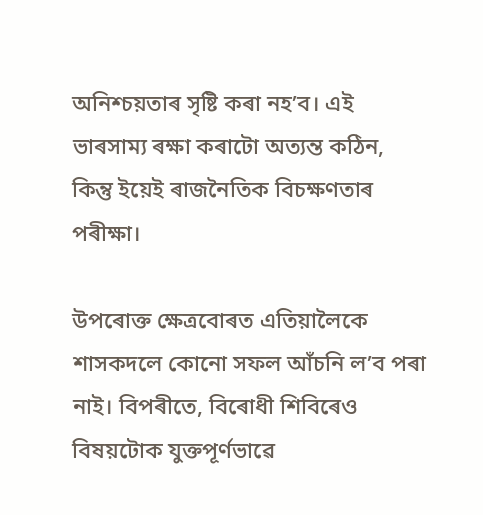অনিশ্চয়তাৰ সৃষ্টি কৰা নহ’ব। এই ভাৰসাম্য ৰক্ষা কৰাটো অত্যন্ত কঠিন, কিন্তু ইয়েই ৰাজনৈতিক বিচক্ষণতাৰ পৰীক্ষা।

উপৰোক্ত ক্ষেত্ৰবোৰত এতিয়ালৈকে শাসকদলে কোনো সফল আঁচনি ল’ব পৰা নাই। বিপৰীতে, বিৰোধী শিবিৰেও বিষয়টোক যুক্তপূৰ্ণভাৱে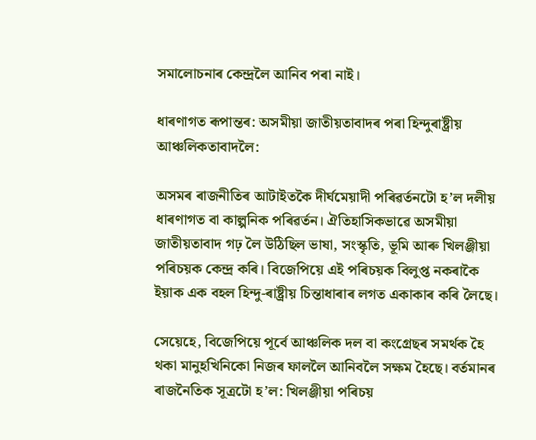সমালোচনাৰ কেন্দ্ৰলৈ আনিব পৰা নাই।

ধাৰণাগত ৰূপান্তৰ: অসমীয়া জাতীয়তাবাদৰ পৰা হিন্দুৰাষ্ট্ৰীয় আঞ্চলিকতাবাদলৈ:

অসমৰ ৰাজনীতিৰ আটাইতকৈ দীৰ্ঘমেয়াদী পৰিৱৰ্তনটো হ’ল দলীয় ধাৰণাগত বা কাল্পনিক পৰিৱৰ্তন। ঐতিহাসিকভাৱে অসমীয়া জাতীয়তাবাদ গঢ় লৈ উঠিছিল ভাষা, সংস্কৃতি, ভূমি আৰু খিলঞ্জীয়া পৰিচয়ক কেন্দ্ৰ কৰি। বিজেপিয়ে এই পৰিচয়ক বিলুপ্ত নকৰাকৈ ইয়াক এক বহল হিন্দু-ৰাষ্ট্ৰীয় চিন্তাধাৰাৰ লগত একাকাৰ কৰি লৈছে।

সেয়েহে, বিজেপিয়ে পূৰ্বে আঞ্চলিক দল বা কংগ্ৰেছৰ সমৰ্থক হৈ থকা মানুহখিনিকো নিজৰ ফাললৈ আনিবলৈ সক্ষম হৈছে। বৰ্তমানৰ ৰাজনৈতিক সূত্ৰটো হ’ল: খিলঞ্জীয়া পৰিচয়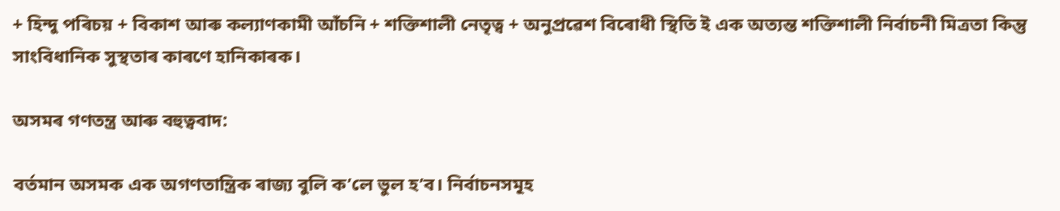+ হিন্দু পৰিচয় + বিকাশ আৰু কল্যাণকামী আঁচনি + শক্তিশালী নেতৃত্ব + অনুপ্ৰৱেশ বিৰোধী স্থিতি ই এক অত্যন্ত শক্তিশালী নিৰ্বাচনী মিত্ৰতা কিন্তু সাংবিধানিক সুস্থতাৰ কাৰণে হানিকাৰক।

অসমৰ গণতন্ত্ৰ আৰু বহুত্ববাদ:

বৰ্তমান অসমক এক অগণতান্ত্ৰিক ৰাজ্য বুলি ক’লে ভুল হ’ব। নিৰ্বাচনসমূহ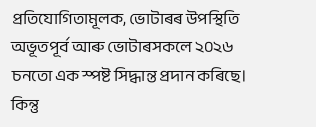প্ৰতিযোগিতামূলক, ভোটাৰৰ উপস্থিতি অভূতপূৰ্ব আৰু ভোটাৰসকলে ২০২৬ চনতো এক স্পষ্ট সিদ্ধান্ত প্ৰদান কৰিছে। কিন্তু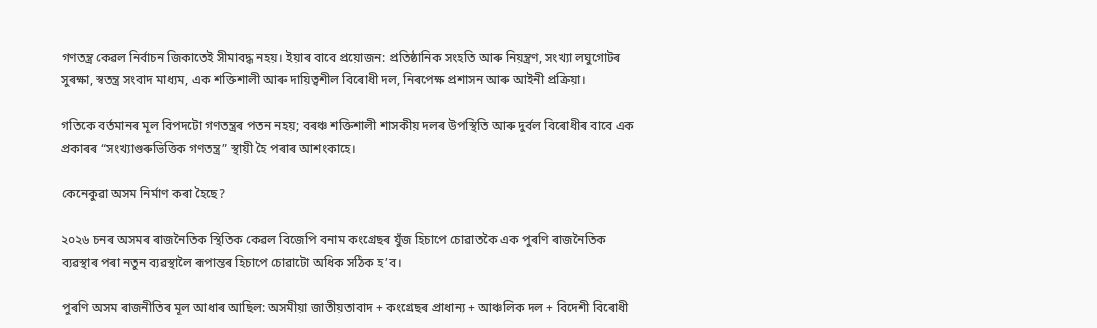গণতন্ত্ৰ কেৱল নিৰ্বাচন জিকাতেই সীমাবদ্ধ নহয়। ইয়াৰ বাবে প্ৰয়োজন: প্ৰতিষ্ঠানিক সংহতি আৰু নিয়ন্ত্ৰণ, সংখ্যা লঘুগোটৰ সুৰক্ষা, স্বতন্ত্ৰ সংবাদ মাধ্যম, এক শক্তিশালী আৰু দায়িত্বশীল বিৰোধী দল, নিৰপেক্ষ প্ৰশাসন আৰু আইনী প্ৰক্ৰিয়া।

গতিকে বৰ্তমানৰ মূল বিপদটো গণতন্ত্ৰৰ পতন নহয়; বৰঞ্চ শক্তিশালী শাসকীয় দলৰ উপস্থিতি আৰু দুৰ্বল বিৰোধীৰ বাবে এক প্ৰকাৰৰ “সংখ্যাগুৰুভিত্তিক গণতন্ত্ৰ” স্থায়ী হৈ পৰাৰ আশংকাহে।

কেনেকুৱা অসম নিৰ্মাণ কৰা হৈছে?

২০২৬ চনৰ অসমৰ ৰাজনৈতিক স্থিতিক কেৱল বিজেপি বনাম কংগ্ৰেছৰ যুঁজ হিচাপে চোৱাতকৈ এক পুৰণি ৰাজনৈতিক ব্যৱস্থাৰ পৰা নতুন ব্যৱস্থালৈ ৰূপান্তৰ হিচাপে চোৱাটো অধিক সঠিক হ’ব।

পুৰণি অসম ৰাজনীতিৰ মূল আধাৰ আছিল: অসমীয়া জাতীয়তাবাদ + কংগ্ৰেছৰ প্ৰাধান্য + আঞ্চলিক দল + বিদেশী বিৰোধী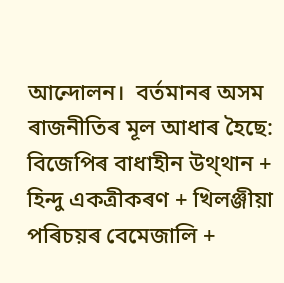আন্দোলন।  বৰ্তমানৰ অসম ৰাজনীতিৰ মূল আধাৰ হৈছে: বিজেপিৰ বাধাহীন উথ্থান + হিন্দু একত্ৰীকৰণ + খিলঞ্জীয়া পৰিচয়ৰ বেমেজালি +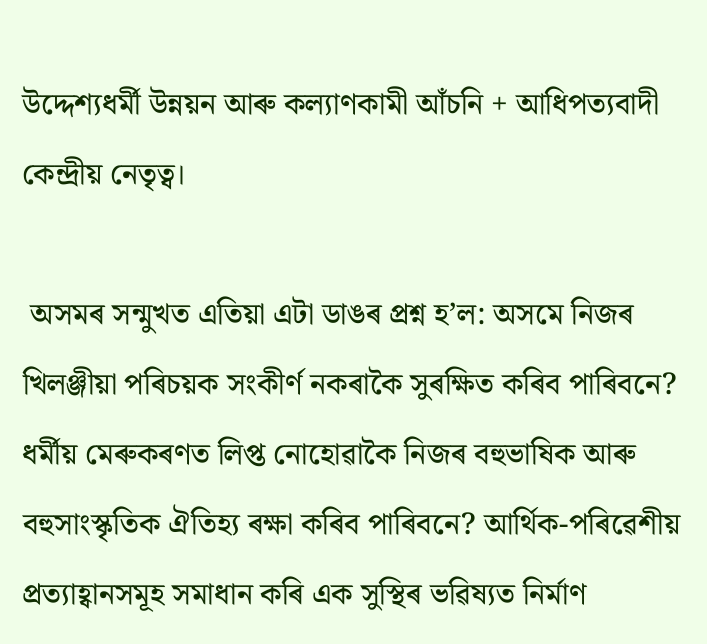উদ্দেশ্যধৰ্মী উন্নয়ন আৰু কল্যাণকামী আঁচনি + আধিপত্যবাদী কেন্দ্ৰীয় নেতৃত্ব।

 অসমৰ সন্মুখত এতিয়া এটা ডাঙৰ প্ৰশ্ন হ’ল: অসমে নিজৰ খিলঞ্জীয়া পৰিচয়ক সংকীৰ্ণ নকৰাকৈ সুৰক্ষিত কৰিব পাৰিবনে? ধৰ্মীয় মেৰুকৰণত লিপ্ত নোহোৱাকৈ নিজৰ বহুভাষিক আৰু বহুসাংস্কৃতিক ঐতিহ্য ৰক্ষা কৰিব পাৰিবনে? আৰ্থিক-পৰিৱেশীয় প্ৰত্যাহ্বানসমূহ সমাধান কৰি এক সুস্থিৰ ভৱিষ্যত নিৰ্মাণ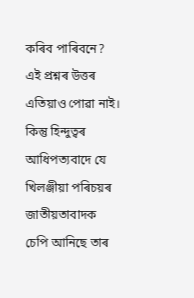কৰিব পাৰিবনে? এই প্ৰশ্নৰ উত্তৰ এতিয়াও পোৱা নাই। কিন্তু হিন্দুত্বৰ আধিপত্যবাদে যে খিলঞ্জীয়া পৰিচয়ৰ জাতীয়তাবাদক চেপি আনিছে তাৰ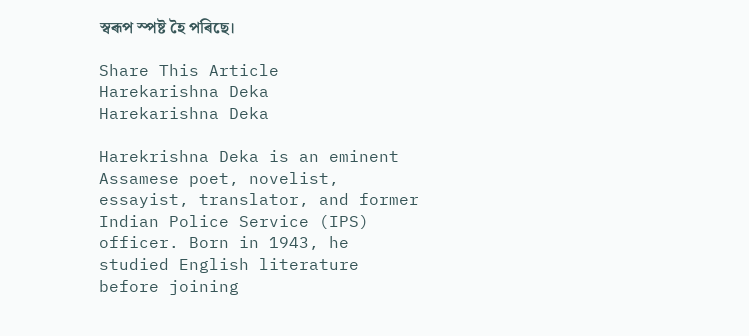স্বৰূপ স্পষ্ট হৈ পৰিছে।

Share This Article
Harekarishna Deka
Harekarishna Deka

Harekrishna Deka is an eminent Assamese poet, novelist, essayist, translator, and former Indian Police Service (IPS) officer. Born in 1943, he studied English literature before joining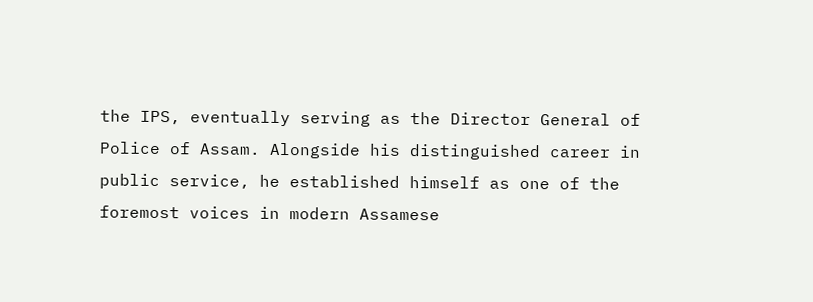the IPS, eventually serving as the Director General of Police of Assam. Alongside his distinguished career in public service, he established himself as one of the foremost voices in modern Assamese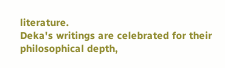literature.
Deka's writings are celebrated for their philosophical depth,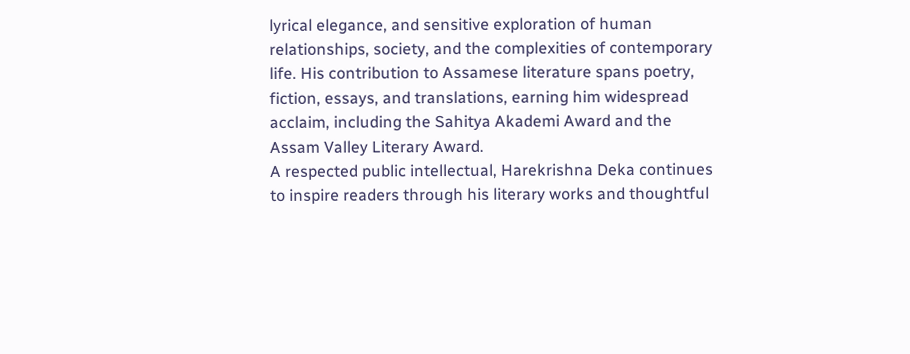lyrical elegance, and sensitive exploration of human relationships, society, and the complexities of contemporary life. His contribution to Assamese literature spans poetry, fiction, essays, and translations, earning him widespread acclaim, including the Sahitya Akademi Award and the Assam Valley Literary Award.
A respected public intellectual, Harekrishna Deka continues to inspire readers through his literary works and thoughtful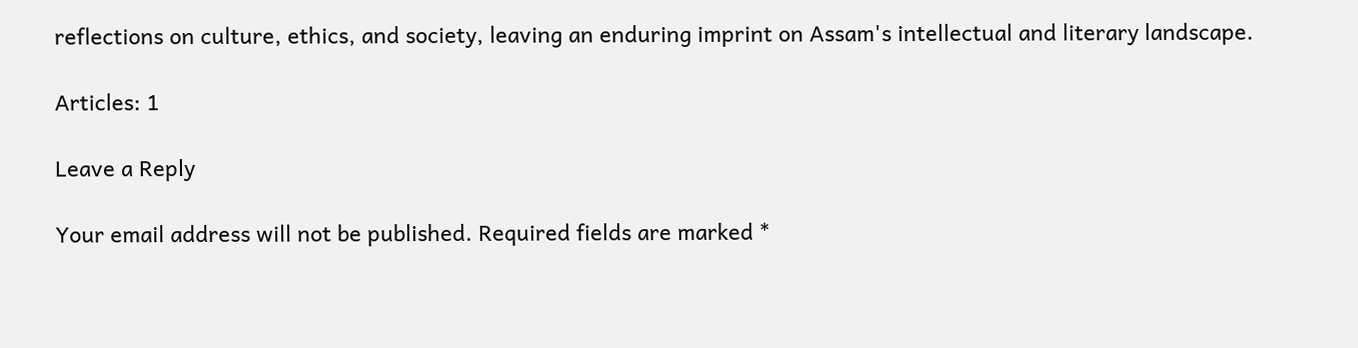reflections on culture, ethics, and society, leaving an enduring imprint on Assam's intellectual and literary landscape.

Articles: 1

Leave a Reply

Your email address will not be published. Required fields are marked *